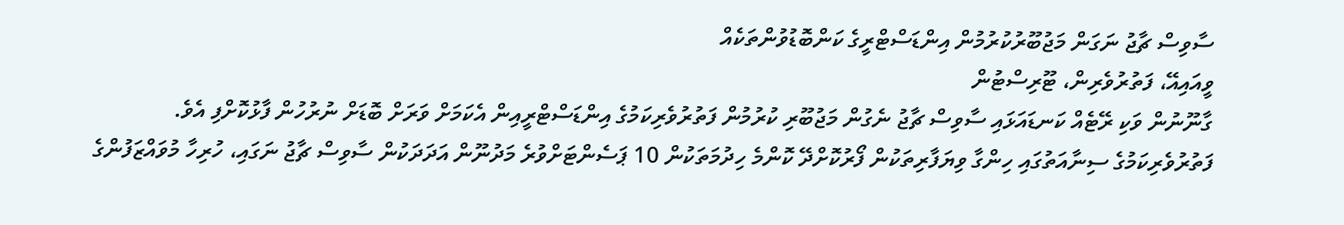ސާވިސް ޗާޖު ނަގަން މަޖުބޫރުކުރުމުން އިންޑަސްޓްރީގެ ކަންބޮޑުވުންތަކެއް
ވީއައިއޭ، ފަތުރުވެރިން، ޓޫރިސްޓުން
ގާނޫނުން ވަކި ރޭޓެއް ކަނޑައަޅައި ސާވިސް ޗާޖު ނެގުން މަޖުބޫރި ކުރުމުން ފަތުރުވެރިކަމުގެ އިންޑަސްޓްރީއިން އެކަމަށް ވަރަށް ބޮޑަށް ނުރުހުން ފާޅުކޮށްފި އެވެ.
ފަތުރުވެރިކަމުގެ ސިނާއަތުގައި ހިންގާ ވިޔަފާރިތަކުން ފޯރުކޮށްދޭ ކޮންމެ ހިދުމަތަކުން 10 ޕަސެންޓަށްވުރެ މަދުނޫން އަދަދަކުން ސާވިސް ޗާޖު ނަގައި، ހުރިހާ މުވައްޒަފުންގެ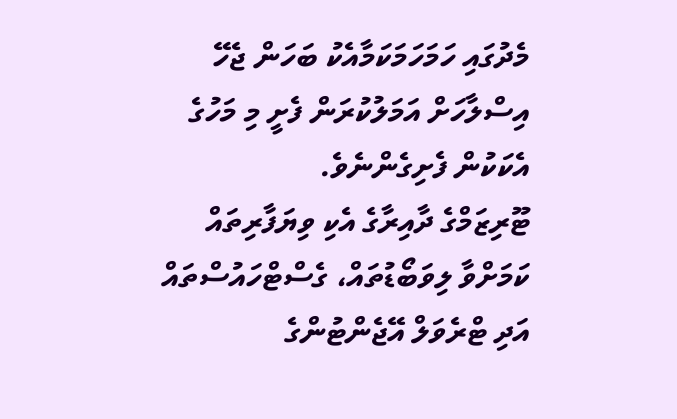މެދުގައި ހަމަހަމަކަމާއެކު ބަހަން ޖެހޭ އިސްލާހަށް އަމަލުކުރަން ފެށީ މި މަހުގެ އެކަކުން ފެށިގެންނެވެ.
ޓޫރިޒަމްގެ ދާއިރާގެ އެކި ވިޔަފާރިތައް ކަމަށްވާ ލިވަބޯޑުތައް، ގެސްޓްހައުސްތައް އަދި ޓްރެވަލް އޭޖެންޓުންގެ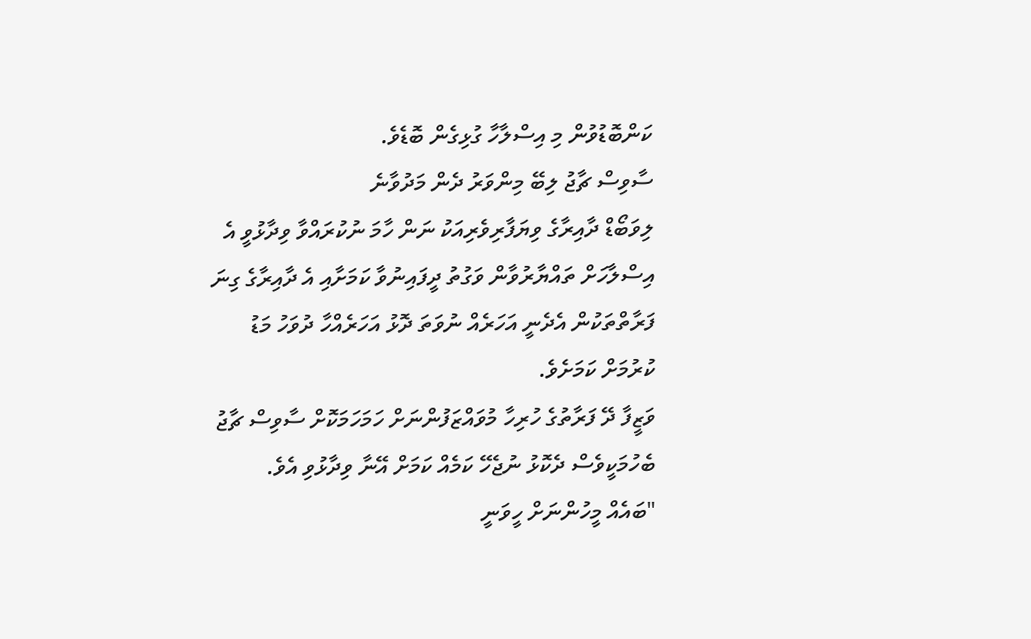ކަންބޮޑުވުން މި އިސްލާހާ ގުޅިގެން ބޮޑެވެ.
ސާވިސް ޗާޖު ލިބޭ މިންވަރު ދެން މަދުވާނެ
ލިވަބޯޑް ދާއިރާގެ ވިޔަފާރިވެރިއަކު ނަން ހާމަ ނުކުރައްވާ ވިދާޅުވީ އެ އިސްލާހަށް ތައްޔާރުވާން ވަގުތު ދީފައިނުވާ ކަމަށާއި އެ ދާއިރާގެ ގިނަ ފަރާތްތަކުން އެދެނީ އަހަރެއް ނުވަތަ ދޮޅު އަހަރެއްހާ ދުވަހު މަޑު ކުރުމަށް ކަމަށެވެ.
ވަޒީފާ ދޭ ފަރާތުގެ ހުރިހާ މުވައްޒަފުންނަށް ހަމަހަމަކޮށް ސާވިސް ޗާޖު ބެހުމަކީވެސް ދެކޮޅު ނުޖެހޭ ކަމެއް ކަމަށް އޭނާ ވިދާޅުވި އެވެ.
"ބައެއް މީހުންނަށް ހީވަނީ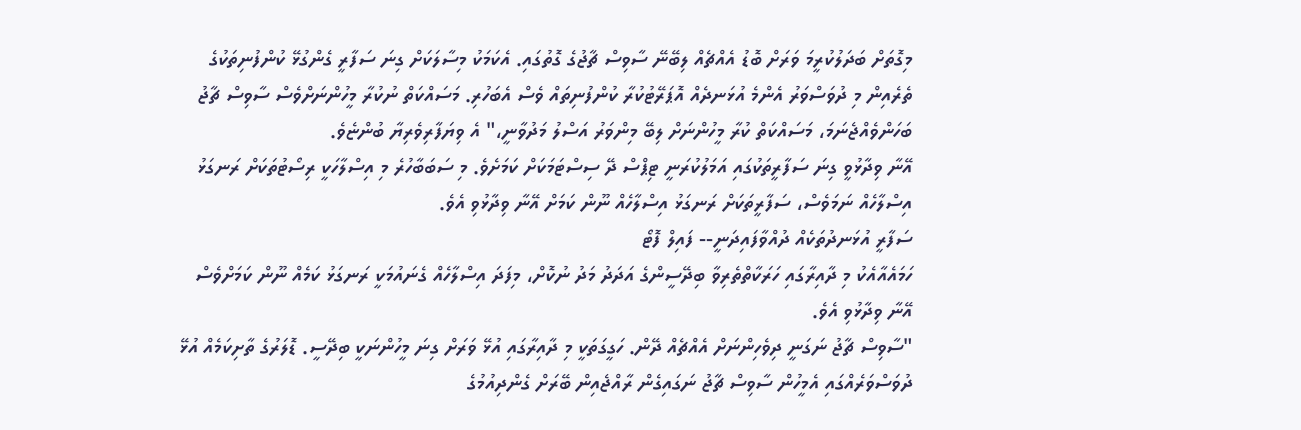މިގޮތަށް ބަދަލުކުރީމަ ވަރަށް ބޮޑު އެއްޗެއް ލިބޭނޭ ސާވިސް ޗާޖުގެ ގޮތުގައި. އެކަމަކު މިސާލަކަށް ގިނަ ސަފާރީ ގެންގުޅޭ ކުންފުނިތަކުގެ ތެރެއިން މި ދުވަސްވަރު އެންމެ އުޅަނދެއް އޮޕަރޭޓުކުރާ ކުންފުނިތައް ވެސް އެބަހުރި. މަސައްކަތް ނުކުރާ މީހުންނަށްވެސް ސާވިސް ޗާޖު ބަހަންވެއްޖެނަމަ، މަސައްކަތް ކުރާ މީހުންނަށް ލިބޭ މިންވަރު އަސްލު މަދުވާނީ،" އެ ވިޔަފާރިވެރިޔާ ބުންޏެވެ.
އޭނާ ވިދާޅުވީ ގިނަ ސަފާރީތަކުގައި އަމަލުކުރަނީ ޓިޕްސް ދޭ ސިސްޓަމަކަށް ކަމަށެވެ. މި ސަބަބާހުރެ މި އިސްލާހަކީ ރިސޯޓުތަކަށް ރަނގަޅު އިސްލާހެއް ނަމަވެސް، ސަފާރީތަކަށް ރަނގަޅު އިސްލާހެއް ނޫން ކަމަށް އޭނާ ވިދާޅުވި އެވެ.
ސަފާރީ އުޅަނދުތަކެއް ދުއްވާފައިދަނީ-- ފައިލް ފޮޓޯ
ހަމައެއާއެކު މި ދާއިރާގައި ހަރަކާތްތެރިވާ ބިދޭސީންގެ އަދަދު މަދު ނުކޮށް، މިފަދަ އިސްލާހެއް ގެނައުމަކީ ރަނގަޅު ކަމެއް ނޫން ކަމަށްވެސް އޭނާ ވިދާޅުވި އެވެ.
"ސާވިސް ޗާޖު ނަގަނީ ދިވެހިންނަށް އެއްޗެއް ދޭން. ހަގީގަތަކީ މި ދާއިރާގައި އުޅޭ ވަރަށް ގިނަ މީހުންނަކީ ބިދޭސީ. ޑޮލަރުގެ ތާށިކަމެއް އުޅޭ ދުވަސްވަރެއްގައި އެމީހުން ސާވިސް ޗާޖު ނަގައިގެން ރާއްޖެއިން ބޭރަށް ގެންދިއުމުގެ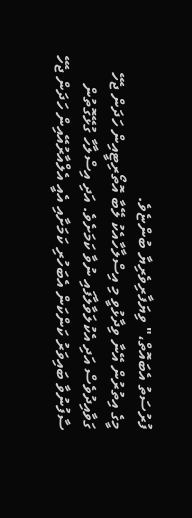ފުރުސަތު އެބައޮތް،" ވިޔަފާރިވެރިޔާ ބުންޏެވެ.
މީގެ އިތުރުން އޭނާ ވިދާޅުވީ މި އިސްލާހާއެކު ލޭބާ އޮތޯރިޓީއިން ހަދަން ޖެހޭ ގަވާއިދުވެސް އަދި އެކުލަވާލާފައި ނުވާ ކަމަށެވެ. އަދި އިސްލާހާ ގުޅޭގޮތުން ސާފުނުވާ ބައިވަރު ކަންކަން އެބަހުރި ކަމަށާއި އެއީ އެލްއާރުއޭއިން ހަދަން ޖެހޭ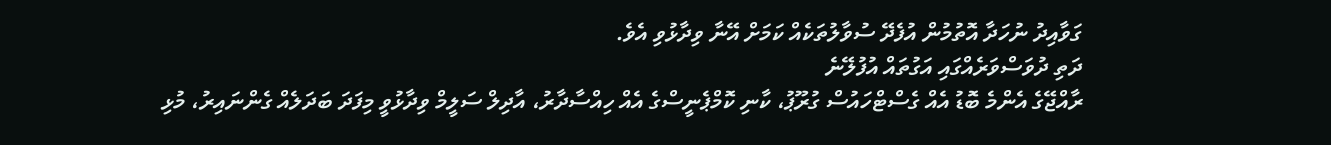ގަވާއިދު ނުހަދާ އޮތުމުން އުފެދޭ ސުވާލުތަކެއް ކަމަށް އޭނާ ވިދާޅުވި އެވެ.
ދަތި ދުވަސްވަރެއްގައި އަގުތައް އުފުލޭނެ
ރާއްޖޭގެ އެންމެ ބޮޑު އެއް ގެސްޓްހައުސް ގުރޫޕު، ކާނި ކޮމްޕެނީސްގެ އެއް ހިއްސާދާރު، އާދިލް ސަލީމް ވިދާޅުވީ މިފަދަ ބަދަލެއް ގެންނައިރު، މުޅި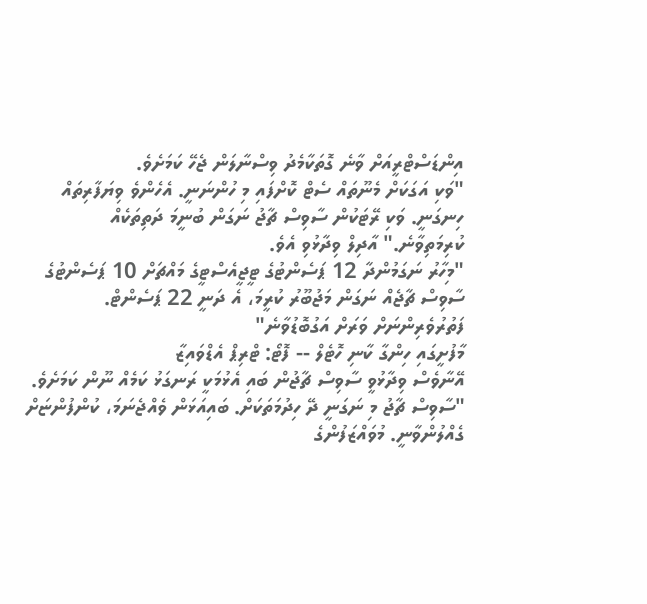އިންޑަސްޓްރީއަށް ވާނެ ގޮތަކާމެދު ވިސްނާލަން ޖެހޭ ކަމަށެވެ.
"ވަކި އަގަކަށް މެނޫތައް ސެޓް ކޮށްފައި މި ހުންނަނީ. އެހެންވެ ވިޔަފާރިތައް ހިނގަނީ. ވަކި ރޭޓަކުން ސާވިސް ޗާޖު ނަގަން ބުނީމަ ދަތިތަކެއް ކުރިމަތިވާނެ." އާދިލް ވިދާޅުވި އެވެ.
"މިހާރު ނަގަމުންދާ 12 ޕަސެންޓުގެ ޓީޖީއެސްޓީގެ މައްޗަށް 10 ޕަސެންޓުގެ ސާވިސް ޗާޖެއް ނަގަން މަޖުބޫރު ކުރީމަ، އެ ދަނީ 22 ޕަސެންޓް. ފަތުރުވެރިންނަށް ވަރަށް އަގުބޮޑުވާނެ"
މާފުށީގައި ހިންގާ ކާނި ހޮޓެލް -- ފޮޓޯ: ޓްރިޕް އެޑްވައިޒާ
އޭނާވެސް ވިދާޅުވީ ސާވިސް ޗާޖުން ބައި އެޅުމަކީ ރަނގަޅު ކަމެއް ނޫން ކަމަށެވެ.
"ސާވިސް ޗާޖު މި ނަގަނީ ދޭ ހިދުމަތަކަށް. ބައިއަޅަން ވެއްޖެނަމަ، ކުންފުންޏަށް ގެއްލުންވާނީ. މުވައްޒަފުންގެ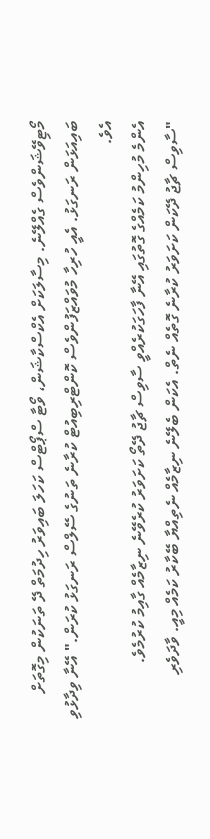މޯޓިވޭޝަންވެސް ގެއްލޭނެ. މިސާލަކަށް އެކްސްކާޝަން، ވޯޓާ ސްޕޯޓްސް ކަހަލަ ބައިވަރު ހިދުމަތް ދޭ ތަނަކުން މިގޮތަށް ބައިއަޅަން ރަނގަޅު. އެއީ ހުރިހާ މުވައްޒަފުންވެސް ކޮންޓްރިބިއުޓް ކުރާނެ ތަނުގެ ސޭލްސް ރަނގަޅު ކުރަން." އޭނާ ވިދާޅުވި އެވެ.
އެންމެ މުހިންމު ކަމެއްގެ ގޮތުގައި އޭނާ ފާހަގަކުރެއްވީ ސާވިސް ޗާޖު ދޭތޯ ކަށަވަރު ކުރެވޭނެ ނިޒާމެއް ގާއިމު ކުރުމެވެ.
"ސާވިސް ޗާޖު ދޭކަން ކަށަވަރު ކުރާނެ ގޮތެއް ނެތް. އެކަން ބެލޭނެ ނިޒާމެއް ނެތިއްޔާ ބޭކާރު ކަމެއް މިއީ. ވާދަވެރި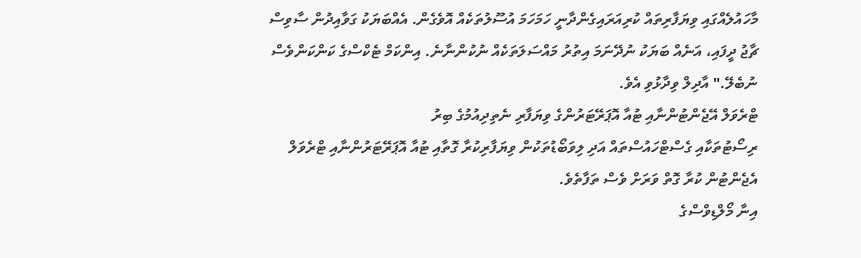މާހައުލެއްގައި ވިޔަފާރިތައް ކުރިއަރައިގެންދާނީ ހަމަހަމަ އުސޫލުތަކެއް އޮވެގެން. އެއްބަޔަކު ގަވާއިދުން ސާވިސް ޗާޖު ދީފައި، އަނެއް ބަޔަކު ނުދޭނަމަ އިތުރު މައްސަލަތަކެއް ނުކުންނާނެ. އިންކަމް ޓެކްސްގެ ކަންކަންވެސް ނުބެލޭ." އާދިލް ވިދާޅުވި އެވެ.
ޓްރެވަލް އޭޖެންޓުންނާއި ޓުއާ އޮޕަރޭޓަރުންގެ ވިޔަފާރި ނެތިދިއުމުގެ ބިރު
ރިސޯޓުތަކާއި ގެސްޓްހައުސްތައް އަދި ލިވަބޯޑުތަކުން ވިޔަފާރިކުރާ ގޮތާއި ޓުއާ އޮޕަރޭޓަރުންނާއި ޓްރެވަލް އެޖެންޓުން ކުރާ ގޮތް ވަރަށް ވެސް ތަފާތެވެ.
އިނާ މޯލްޑިވްސްގެ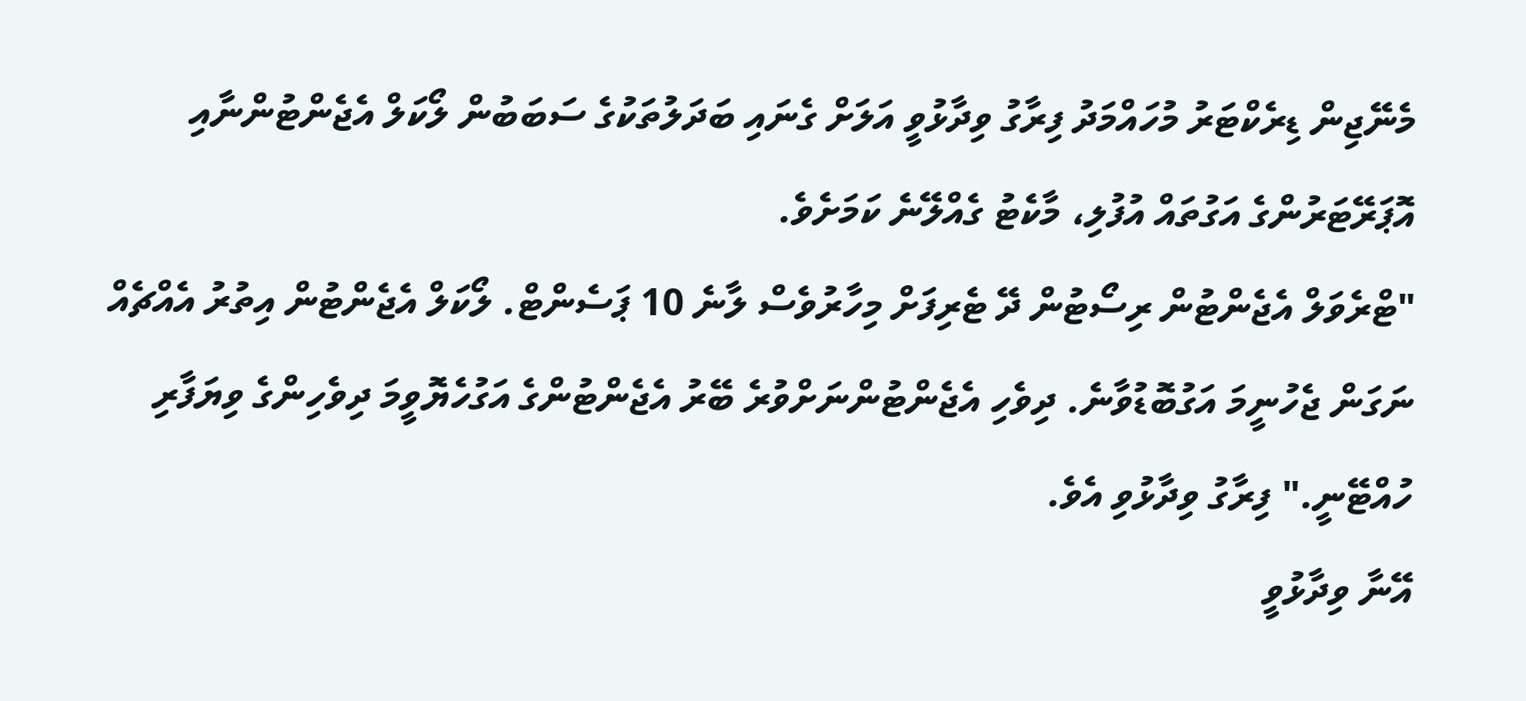މެނޭޖިން ޑިރެކްޓަރު މުހައްމަދު ފިރާގު ވިދާޅުވީ އަލަށް ގެނައި ބަދަލުތަކުގެ ސަބަބުން ލޯކަލް އެޖެންޓުންނާއި އޮޕަރޭޓަރުންގެ އަގުތައް އުފުލި، މާކެޓު ގެއްލޭނެ ކަމަށެވެ.
"ޓްރެވަލް އެޖެންޓުން ރިސޯޓުން ދޭ ޓެރިފަށް މިހާރުވެސް ލާނެ 10 ޕަސެންޓް. ލޯކަލް އެޖެންޓުން އިތުރު އެއްޗެއް ނަގަން ޖެހުނީމަ އަގުބޮޑުވާނެ. ދިވެހި އެޖެންޓުންނަށްވުރެ ބޭރު އެޖެންޓުންގެ އަގުހެޔޮވީމަ ދިވެހިންގެ ވިޔަފާރި ހުއްޓޭނީ." ފިރާގު ވިދާޅުވި އެވެ.
އޭނާ ވިދާޅުވީ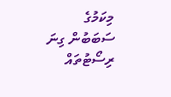މިކަމުގެ ސަބަބުން ގިނަ ރިސޯޓުތައް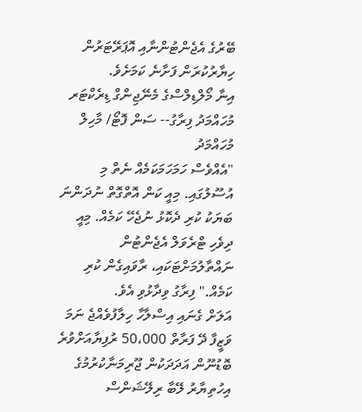ބޭރުގެ އެޖެންޓުންނާއި އޮޕަރޭޓަރުން ހިޔާރުކުރަން ފަށާނެ ކަމަށެވެ.
އިނާ މޯލްޑިލްސްގެ މެނޭޖިންގް ޑިރެކްޓަރ މުހައްމަދު ފިރާގު-- ސަން ފޮޓޯ/ މާހިލް މުހައްމަދު
"އެއްވެސް ހަމަހަމަކަމެއް ނެތް މި އުސޫލުގައި. މިއީ ކަން އޮތްގޮތް ނުދަންނަ ބަޔަކު ކުރި ދެކޮޅު ނުޖެހޭ ކަމެއް. މިއީ ދިވެހި ޓްރެވަލް އެޖެންޓުން ނައްތާލުމަށްޓަކައި، ރާވައިގެން ކުރި ކަމެއް." ފިރާގު ވިދާޅުވި އެވެ.
އަލަށް ގެނައި އިސްލާހާ ހިލާފުވެއްޖެ ނަމަ ވަޒީފާ ދޭ ފަރާތް 50،000 ރުފިޔާއަށްވުރެ ބޮޑުނޫން އަދަދަކުން ޖޫރިމަނާކުރުމުގެ އިހުތިޔާރު ލޭބާ ރިލޭޝަންސް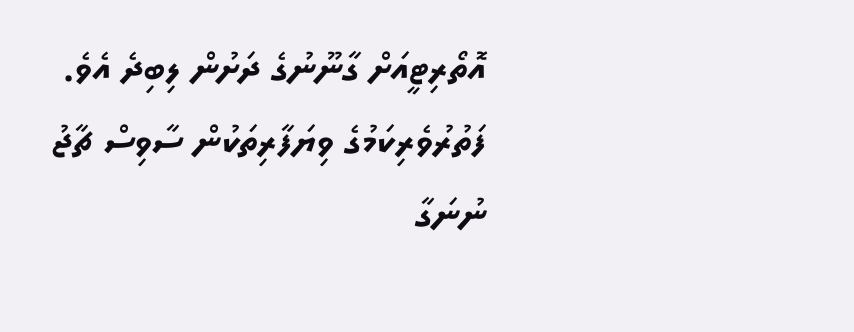އޮތޯރިޓީއަށް ގާނޫނުގެ ދަށުން ލިބިދެ އެވެ.
ފަތުރުވެރިކަމުގެ ވިޔަފާރިތަކުން ސާވިސް ޗާޖު ނުނަގާ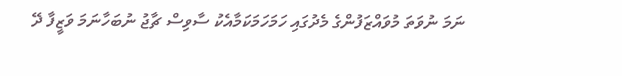ނަމަ ނުވަތަ މުވައްޒަފުންގެ މެދުގައި ހަމަހަމަކަމާއެކު ސާވިސް ޗާޖު ނުބަހާނަމަ ވަޒީފާ ދޭ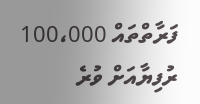ފަރާތްތައް 100،000 ރުފިޔާއަށް ވުރެ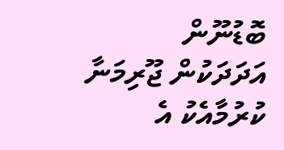ބޮޑުނޫން އަދަދަކުން ޖޫރިމަނާ ކުރުމާއެކު އެ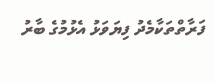ފަރާތްތަކާމެދު ފިޔަވަޅު އެޅުމުގެ ބާރު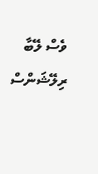ވެސް ލޭބާ ރިލޭޝަންސް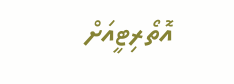އޮތޯރިޓީއަށް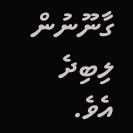ގާނޫނުން ލިބިދެ އެވެ.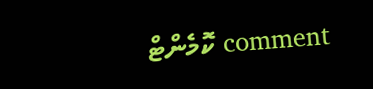comment ކޮމެންޓް